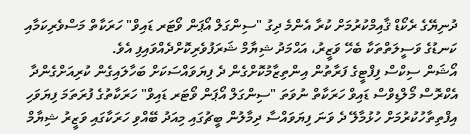ދުނިޔޭގެ ރެކޯޑް ޤާއިމްކުރުމަށް ކުރާ އެންމެ ދިގު "ސިންގަލް އޯޕަން ވޯޓަރ ޑައިވް" ހަރަކާތް މަސްވެރިކަމާއި ކަނޑުގެ ވަސީލަތްތަކާ ބެހޭ ވަޒީރު، އަޙްމަދު ޝިޔާމް ޝަރަފުވެރިކޮށްދެއްވައިފި އެވެ.
އޯޝަން ސިކްސް ފިފްޓީގެ ފަރާތުން އިންތިޒާމުކޮށްގެން ދެ ފިޔަވައްސަކަށް ބަހާލައިގެން ކުރިއަށްގެންދާ އެކްރޮސް މޯލްޑިވްސް ޑައިވް ހަރަކާތް ނުވަތަ "ސިންގަލް އޯޕަން ވޯޓަރ ޑައިވް" ހަރަކާތުގެ ފުރަތަމަ ފިޔަވަހި އިފްތިތާހުކުރުމަށް ހުޅުމާލޭ ދެ ވަނަ ފިޔަވައްސާ ދިމާލުން ބީޗުގައި މިއަދު ބޭއްވި ހަރަކާގައި ވަޒީރު ޝިޔާމް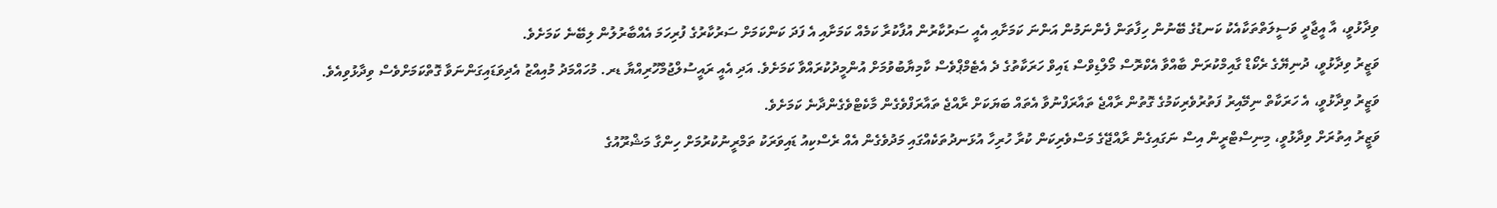ވިދާޅުވީ، އާ އީޖާދީ ވަސީލަތްތަކާއެކު ކަނޑުގެ ބޭނުން ހިފާތަން ފެންނަމުން އަންނަ ކަމަށާއި އެއީ ސަރުކާރުން އުފާކުރާ ކަމެއް ކަމަށާއި އެ ފަދަ ކަންކަމަށް ސަރުކާރުގެ ފުރިހަމަ އެއްބާރުލުން ލިބޭނެ ކަމަށެވެ.
ވަޒީރު ވިދާޅުވީ، ދުނިޔޭގެ ރެކޯޑް ގާއިމްކުރަން ބާއްވާ އެކްރޮސް މޯލްޑިވްސް ޑައިވް ހަރަކާތުގެ ދެ އެޓެމްޕްވެސް ކާމިޔާބުވުމަށް އުންމީދުކުރައްވާ ކަމަށެވެ. އަދި އެއީ ރައީސުލްޖުމްހޫރިއްޔާ ޑރ. މުހައްމަދު މުއިއްޒު އެދިވަޑައިގަންނަވާ ގޮތްކަމަށްވެސް ވިދާޅުވިއެވެ.
ވަޒީރު ވިދާޅުވީ، އެ ހަރަކާތް ނިމޭއިރު ފަތުރުވެރިކަމުގެ ގޮތުން ރާއްޖެ ތައާރަފްނުވާ އެތައް ބަޔަކަށް ރާއްޖެ ތައާރަފްވެގެން މާކެޓްވެގެންދާނެ ކަމަށެވެ.
ވަޒީރު އިތުރަށް ވިދާޅުވީ، މިނިސްޓްރީން އިސް ނަގައިގެން ރާއްޖޭގެ މަސްވެރިކަން ކުރާ ހުރިހާ އުޅަނދުތަކެއްގައި މަދުވެގެން އެއް ރެސްކިއު ޑައިވަރަކު ތަމްރީނުކުރުމަށް ހިންގާ މަޝްރޫއުގެ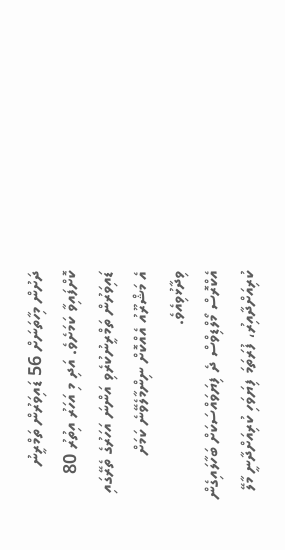ދަށުން މިހާތަނަށް 56 ޑައިވަރުން ތަމްރީނު ކޮށްފައިވާ ކަމަށެވެ. އަދި މި އަހަރު އިތުރު 80 ޑައިވަރުން ތަމްރީނުކުރެވި އަންނަ އަހަރުގެ ތެރޭގައި އެ މަޝްރޫއު އެއްކޮށް ނިންމާލެވޭނެ ކަމަށް ވިދާޅުވިއެވެ.
އެކްރޮސް މޯލްޑިވްސް ދެ ފިޔަވައްސަކަށް ބަހާލައިގެން ކުރިއަށްދާއިރު، ފުރަތަމަ ފިޔަވަހި ކުރިއަށްދާނީ މާލޭ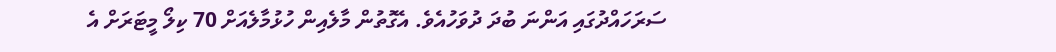ސަރަހައްދުގައި އަންނަ ބުދަ ދުވަހުއެވެ. އެގޮތުން މާލެއިން ހުޅުމާލެއަށް 70 ކިލޯ މީޓަރަށް އެ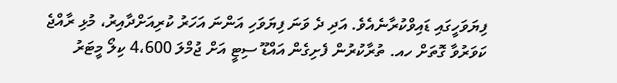ފިޔަވަހީގައި ޑައިވްކުރާނެއެވެ. އަދި ދެ ވަނަ ފިޔަވަހި އަންނަ އަހަރު ކުރިއަށްދާއިރު، މުޅި ރާއްޖެ ކަވަރުވާ ގޮތަށް ހއ. ތުރާކުރުން ފެށިގެން އައްޑޫ ސިޓީ އަށް ޖުމްލަ 4،600 ކިލޯ މީޓަރު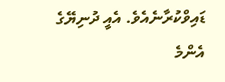ޑައިވްކުރާނެއެވެ. އެއީ ދުނިޔޭގެ އެންމެ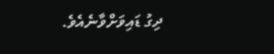ދިގު ޑައިވަށްވާނެއެވެ.